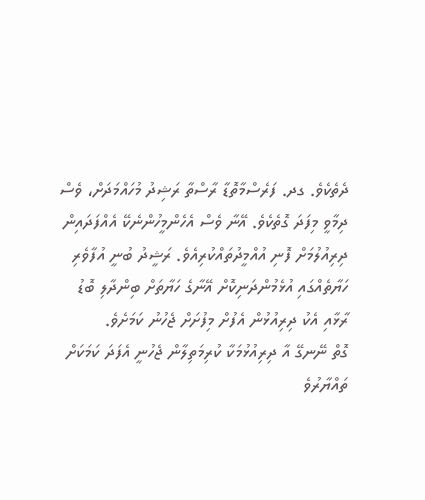ދެތެކެވެ. ގދ. ފަރެސްމާތޮޑާ ރާސްތާ ރަޝިދު މުހައްމަދަށް، ވެސް ދިމާވީ މިފަދަ ގޮތެކެވެ. އޭނާ ވެސް އެހެންމީހުންނެކޭ އެއްފަދައިން ދިރިއުލުމަށް ފޮނި އުއްމީދުތައްކުރިއެވެ. ރަޝީދު ބުނީ އުފާވެރި ހަޔާތެއްގައި އުޅެމުންދަނިކޮށް އޭނާގެ ހަޔާތަށް ބިންދާލި ބޮޑު ރާޅާއި އެކު ދިރިއުޅުން އެފުށް މިފުށަށް ޖެހުނު ކަމަށެވެ.
ގޮތް ނޭނގޭ އާ ދިރިއުޅުމަކާ ކުރިމަތިލާން ޖެހުނީ އެފަދަ ކަމަކަށް ތައްޔާރުވެ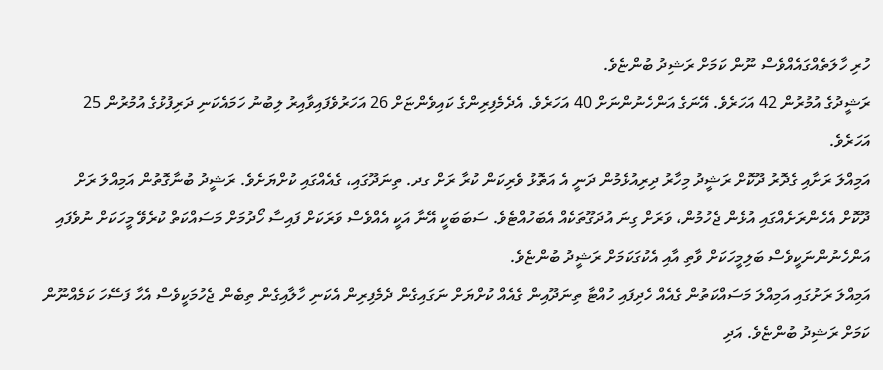ހުރި ހާލަތެއްގައެއްވެސް ނޫން ކަމަށް ރަޝިދު ބުންޏެވެ.
ރަޝީދުގެ އުމުރުން 42 އަހަރެވެ. އޭނަގެ އަންހެނުންނަށް 40 އަހަރެވެ. އެދެމެފިރިންގެ ކައިވެންޏަށް 26 އަހަރުވެފައިވާއިރު ލިބުނު ހަމައެކަނި ދަރިފުޅުގެ އުމުރުން 25 އަހަރެވެ.
އަމިއްލަ ރަށާއި ގެދޮރު ދޫކޮށް ރަޝީދު މިހާރު ދިރިއުޅެމުން ދަނީ އެ އަތޮޅު ވެރިކަން ކުރާ ރަށް ގދ. ތިނަދޫގައި، ގެއެއްގައި ކުށްޔަށެވެ. ރަޝީދު ބުނާގޮތުން އަމިއްލަ ރަށް ދޫކޮށް އެހެންރަށެއްގައި އުޅެން ޖެހުމުން، ވަރަށް ގިނަ އުދަގޫތަކެއް އެބަހުއްޓެވެ. ސަބަބަކީ އޭނާ އަކީ އެއްވެސް ވަރަކަށް ފައިސާ ހޯދުމަށް މަސައްކަތް ކުރެވޭ މީހަކަށް ނުވެފައި އަންހެނުންނަކީވެސް ބަލިމީހަކަށް ވާތި އާއި އެކުގަކަމަށް ރަޝީދު ބުންޏެވެ.
އަމިއްލަ ރަށުގައި އަމިއްލަ މަސައްކަތުން ގެއެއް ހެދިފައި ހުއްޓާ ތިނަދޫއިން ގެއެއް ކުށްޔަށް ނަގައިގެން ދެމެފިރިން އެކަނި ހާލާއިގެން ތިބެން ޖެހުމަކީވެސް އެހާ ފަސޭހަ ކަމެއްނޫން ކަމަށް ރަޝިދު ބުންޏެވެ. އަދި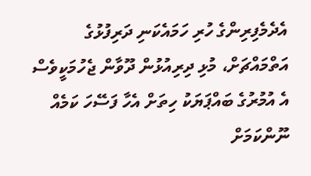އެދެމެފިރިންގެ ހުރި ހަމައެކަނި ދަރިފުޅުގެ އަތްމައްޗަށް، މުޅި ދިރިއުޅުން ދޫވާން ޖެހުމަކީވެސް އެ އުމުރުގެ ބައްޕަޔަކު ހިތަށް އެހާ ފަސޭހަ ކަމެއް ނޫންކަމަށް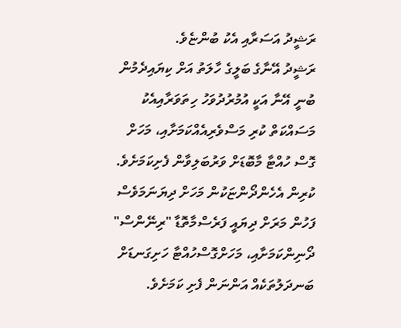ރަޝީދު އަސަރާއި އެކު ބުންޏެވެ.
ރަޝީދު އޭނާގެ ބަލީގެ ހާލަތު އަށް ކިޔައިދެމުން ބުނީ އޭނާ އަކީ އުމުރުދުވަހު ހިތަވަރާއިއެކު މަސައްކަތް ކުރި މަސްވެރިއެއްކަމަށާއި، މަހަށް ގޮސް ހުއްޓާ މާބޮޑަށް ވަރުބަލިވާން ފެށިކަމަށެވެ. ކުރިން އެހެންދޯންޏަކުން މަހަށް ދިޔަނަމަވެސް ފަހުން މަރަށް ދިޔައީ ފަރެސްމާތޮޑާ "ރިނޭންސް" ދޯނިންކަމަށާއި، މަހަށްގޮސްހުއްޓާ ހަށިގަނޑަށް ބަނދަލުތަކެއް އަންނަން ފެށި ކަމަށެވެ.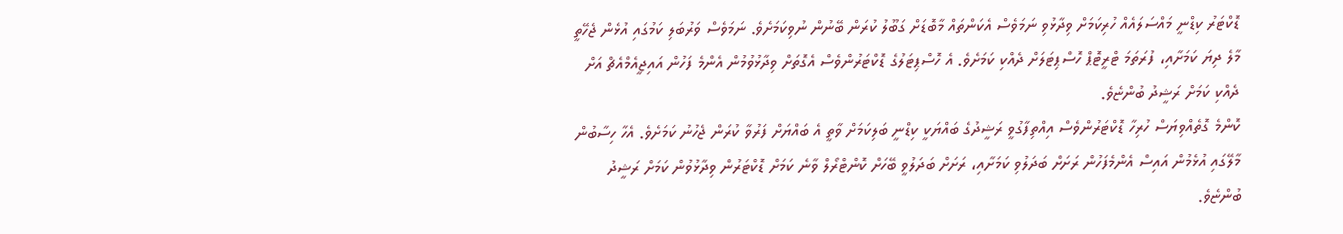ޑޮކްޓަރު ކިޑްނީ މައްސަލައެއް ހުރިކަމަށް ވިދާޅުވި ނަމަވެސް އެކަންތައް މާބޮޑަށް ގަބޫލު ކުރަން ބޭނުން ނުވިކަމަށެވެ. ނަމަވެސް ވަރުބަލި ކަމުގައި އުޅެން ޖެހޭތީ މާލެ ދިޔަ ކަމަށާއި، ފުރަތަމަ ޓްރީޓޮޕް ހޮސްޕިޓަލަށް ދެއްކި ކަމަށެވެ. އެ ހޮސްޕިޓަލުގެ ޑޮކްޓަރުންވެސް އެގޮތަށް ވިދާޅުވުމުން އެންމެ ފަހުން އައިޖީއެމްއެޗް އަށް ދެއްކި ކަމަށް ރަޝީދު ބުންޏެވެ.
ކޮންމެ ގޮތެއްވިޔަސް ހުރިހާ ޑޮކްޓަރުންވެސް އިއްތިފާގުވީ ރަޝީދުގެ ބައްޔަކީ ކިޑްނީ ބަލިކަމަށް ވާތީ އެ ބައްޔަށް ފަރުވާ ކުރަން ޖެހުނު ކަމަށެވެ. އެހާ ހިސާބުން މާލޭގައި އުޅެމުން އައިސް އެންމެފަހުން ރަށަށް ބަދަލުވި ކަމަށާއި، ރަށަށް ބަދަލުވީ ބޭހަށް ކޮންޓްރޯލް ވާނެ ކަމަށް ޑޮކްޓަރުން ވިދާޅުވުން ކަމަށް ރަޝީދު ބުންޏެވެ.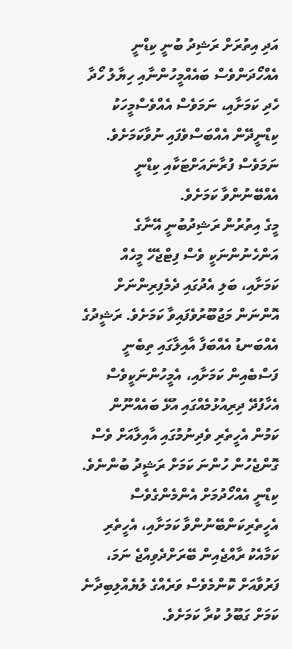އަދި އިތުރަށް ރަޝިދު ބުނީ ކިޑްނީ އެއްހޯދަންވެސް ބައެއްމީހުންނާއި ހިޔާލު ހޯދާ ހެދި ކަމަށާއި، ނަމަވެސް އެއްވެސްމީހަކު ކިޑްނީދޭން އެއްބަސްވެފައި ނުވާކަމަށެވެ. ނަމަވެސް ފުރާނައަށްޓަކާއި ކިޑްނީ އެއްބޭނުންވާ ކަމަށެވެ.
މީގެ އިތުރުން ރަޝިދުބުނީ އޭނާގެ އަންހެނުންނަކީ ވެސް ފިޓްޖެހޭ މީހެއް ކަމަށާއި، ބަލި އެދުގައި ދެމެފިރިންނަށް އޮންނަން މަޖުބޫރުވެފައިވާ ކަމަށެވެ. ރަޝީދުގެ އެއްބަނޑު އެއްބަފާ އާއިލާގައި ތިބެނީ ފަސްބެއިން ކަމަށާއި، އެމީހުންނަކީވެސް އެހާފުދޭ ދިރިއުޅުމެއްގައި އުޅޭ ބައެއްނޫން ކަމުން އެހީތެރި ވެދިނުމުގައި އާއިލާއަށް ވެސް ގޮންޖެހުން ހުންނަ ކަމަށް ރަޝީދު ބުންނެވެ.
ކިޑްނީ އެއްހޯދުމަށް އެންމެންގެވެސް އެހީތެރިކަންބޭނުންވާ ކަމަށާއި، އެހީތެރި ކަމާއެކު ރާއްޖެއިން ބޭރަށްދެވިއްޖެ ނަމަ، ފަރުވާއަށް ކޮންމެވެސް ވަރެއްގެ ލުޔެއްލިބިދާނެ ކަމަށް ގަބޫލު ކުރާ ކަމަށެވެ.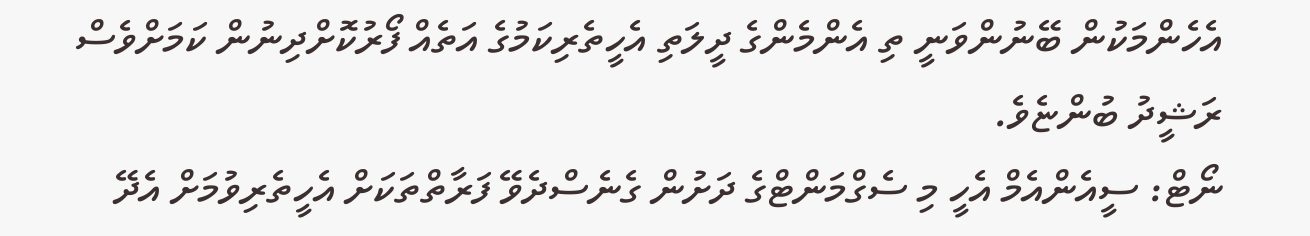އެހެންމަކުން ބޭނުންވަނީ ތި އެންމެންގެ ދީލަތި އެހީތެރިކަމުގެ އަތެއް ފޯރުކޮށްދިނުން ކަމަށްވެސް ރަޝީދު ބުންޏެވެ.
ނޯޓް: ސީއެންއެމް އެހީ މި ސެގްމަންޓްގެ ދަށުން ގެނެސްދެވޭ ފަރާތްތަކަށް އެހީތެރިވުމަށް އެދޭ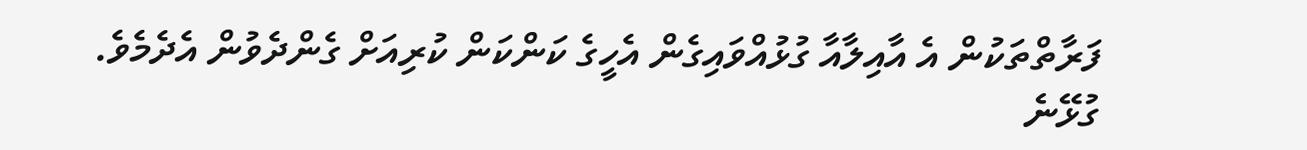ފަރާތްތަކުން އެ އާއިލާއާ ގުޅުއްވައިގެން އެހީގެ ކަންކަން ކުރިއަށް ގެންދެވުން އެދެމެވެ.
ގުޅޭނެ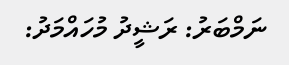ނަމްބަރު: ރަޝީދު މުހައްމަދު: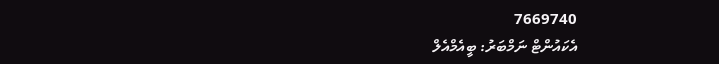7669740
އެކައުންޓް ނަމްބަރު: ބީއެމްއެލް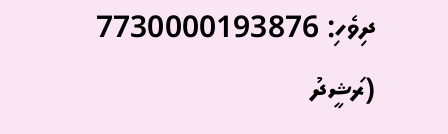ދިވެހި: 7730000193876 (ރަޝީދު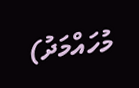މުހައްމަދު)